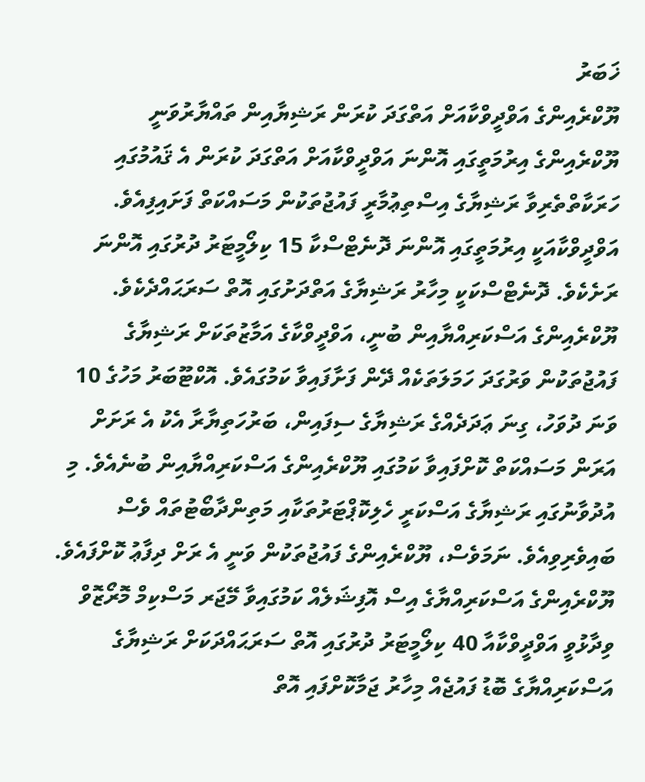ޚަބަރު
ޔޫކްރެއިންގެ އަވްދީވްކާއަށް އަތްގަދަ ކުރަން ރަޝިޔާއިން ތައްޔާރުވަނީ
ޔޫކްރެއިންގެ އިރުމަތީގައި އޮންނަ އަވްދީވްކާއަށް އަތްގަދަ ކުރަން އެ ޤައުމުގައި ހަރަކާތްތެރިވާ ރަޝިޔާގެ އިސްތިޢުމާރީ ފައުޖުތަކުން މަސައްކަތް ފަށައިފިއެވެ. އަވްދީވްކާއަކީ އިރުމަތީގައި އޮންނަ ދޮނެޓްސްކާ 15 ކިލޯމީޓަރު ދުރުގައި އޮންނަ ރަށެކެވެ. ދޮނެޓްސްކަކީ މިހާރު ރަޝިޔާގެ އަތްދަށުގައި އޮތް ސަރަޙައްދެކެވެ.
ޔޫކްރެއިންގެ އަސްކަރިއްޔާއިން ބުނީ، އަވްދީވްކާގެ އަމާޒުތަކަށް ރަޝިޔާގެ ފައުޖުތަކުން ވަރުގަދަ ހަމަލަތަކެއް ދޭން ފަށާފައިވާ ކަމުގައެވެ. އޮކްޓޫބަރު މަހުގެ 10 ވަނަ ދުވަހު، ގިނަ ޢަދަދެއްގެ ރަޝިޔާގެ ސިފައިން، ބަރުހަތިޔާރާ އެކު އެ ރަށަށް އަރަން މަސައްކަތް ކޮށްފައިވާ ކަމުގައި ޔޫކްރެއިންގެ އަސްކަރިއްޔާއިން ބުނެއެވެ. މި އުދުވާނުގައި ރަޝިޔާގެ އަސްކަރީ ހެލިކޮޕްޓަރުތަކާއި މަތިންދާބޯޓުތައް ވެސް ބައިވެރިވިއެވެ. ނަމަވެސް، ޔޫކްރެއިންގެ ފައުޖުތަކުން ވަނީ އެ ރަށް ދިފާޢު ކޮށްފައެވެ.
ޔޫކްރެއިންގެ އަސްކަރިއްޔާގެ އިސް އޮފިޝަލެއް ކަމުގައިވާ މޭޖަރ މަސްކިމް މޮރޯޒޮވް ވިދާޅުވީ އަވްދީވްކާއާ 40 ކިލޯމީޓަރު ދުރުގައި އޮތް ސަރަޙައްދަކަށް ރަޝިޔާގެ އަސްކަރިއްޔާގެ ބޮޑު ފައުޖެއް މިހާރު ޖަމާކޮށްފައި އޮތް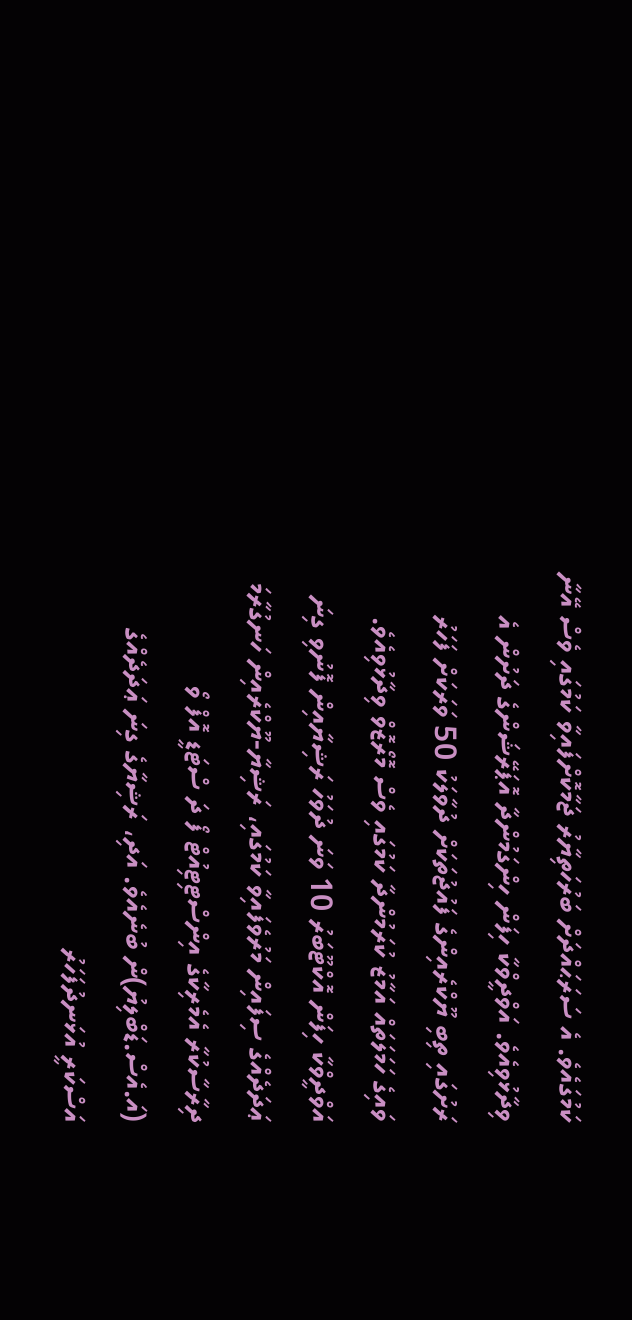ކަމުގައެވެ. އެ ސަރަޙައްދަށް ބަރުހަތިޔާރު ޖަމާކޮށްފައިވާ ކަމުގައި ވެސް އޭނާ ވިދާޅުވިއެވެ. އަވްދީވްކާ ހިފަން ހިންގަމުންދާ އޮޕަރޭޝަންގެ ދަށުން އެ ރަށުގައި ތިބި ޔޫކްރެއިންގެ ފައުޖުތަކަށް ދުވާލަކު 50 ވަރަކަށް ފަހަރު ވައިގެ ހަމަލަތައް އަމާޒު ކުރަމުންދާ ކަމުގައި ވެސް މޮރޯޒޮވް ވިދާޅުވިއެވެ.
އަވްދީވްކާ ހިފަން އޮކްޓޫބަރު 10 ވަނަ ދުވަހު ރަޝިޔާއިން ފޮނުވި ގިނަ ޢަދަދެއްގެ ސިފައިން މަރުވެފައިވާ ކަމުގައި، ރަޝިޔާ-ޔޫކްރެއިން ހަނގުރާމަ ދިރާސާކުރާ އެމެރިކާގެ އިންސްޓިޓިއުޓް ފޯ ދަ ސްޓަޑީ އޮފް ވޯ (އަ.އެސް.ޑަބްލިޔު)ން ބުނެއެވެ. އަދި، ރަޝިޔާގެ ގިނަ ޢަދަދެއްގެ އަސްކަރީ އުޅަނދުފަހަރު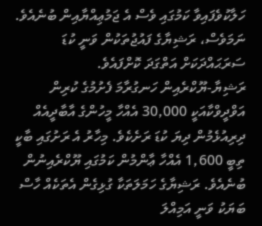ހަލާކުވެފައިވާ ކަމުގައި ވެސް އެ ޖަމުޢިއްޔާއިން ބުނެއެވެ. ނަމަވެސް، ރަޝިޔާގެ ފައުޖުތަކުން ވަނީ ކުޑަ ސަރަޙައްދަކަށް އަތްގަދަ ކޮށްފައެވެ.
ރަޝިޔާ-ޔޫކްރެއިން ހަނގުރާމަ ފެށުމުގެ ކުރިން އަވްދީވްކާއަކީ 30,000 އެއްހާ މީހުންގެ އާބާދީއެއް ދިރިއުޅެމުން ދިޔަ ކުޑަ ރަށެކެވެ. މިހާރު އެ ރަށުގައި ބާކީ ތިބީ 1,600 އެއްހާ ޢާންމުން ކަމުގައި ޔޫކްރެއިނުން ބުނެއެވެ. ރަޝިޔާގެ ހަމަލަތަކާ ގުޅިގެން އެތަކެއް ހާސް ބަޔަކު ވަނީ އަމިއްލަ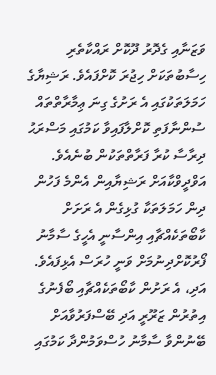ވަޒަނާއި ގެދޮރު ދޫކޮށް ރައްކާތެރި ހިސާބުތަކަށް ހިޖުރަ ކޮށްފައެވެ. ރަޝިޔާގެ ހަމަލަތަކުގައި އެ ރަށުގެ ގިނަ ޢިމާރާތްތައް ސުންނާފަތި ކޮށްލާފައިވާ ކަމުގައި މަސްރަޙު ދިރާސާ ކުރާ ފަރާތްތަކުން ބުނެއެވެ.
އަވްދީވްކާއަށް ރަޝިޔާއިން އެންމެ ފަހުން ދިން ހަމަލަތަކާ ގުޅިގެން އެ ރަށަށް ކާބޯތަކެއްޗާއި އިންސާނީ އެހީގެ ސާމާނު ފޯރުކޮށްދިނުމަށް ވަނީ ހުރަސް އެޅިފައެވެ. އަދި، އެ ރަށުން ކާބޯތަކެއްޗާއި ބޯފެނުގެ އިތުރުން ޒަރޫރީ އަދި ބޭސްފަރުވާއަށް ބޭނުންވާ ސާމާނު ހުސްވަމުންދާ ކަމުގައި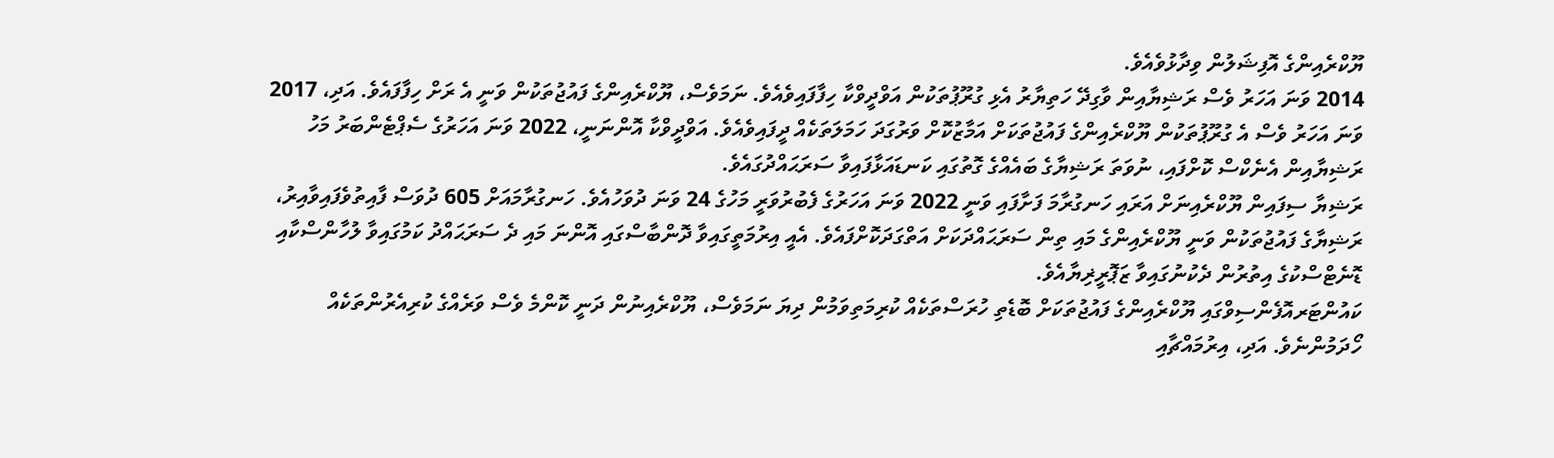ޔޫކްރެއިންގެ އޮފިޝަލުން ވިދާޅުވެއެވެ.
2014 ވަނަ އަހަރު ވެސް ރަޝިޔާއިން ވާގިދޭ ހަތިޔާރު އެޅި ގުރޫޕުތަކުން އަވްދީވްކާ ހިފާފައިވެއެވެ. ނަމަވެސް، ޔޫކްރެއިންގެ ފައުޖުތަކުން ވަނީ އެ ރަށް ހިފާފައެވެ. އަދި، 2017 ވަނަ އަހަރު ވެސް އެ ގުރޫޕުތަކުން ޔޫކްރެއިންގެ ފައުޖުތަކަށް އަމާޒުކޮށް ވަރުގަދަ ހަމަލަތަކެއް ދީފައިވެއެވެ. އަވްދީވްކާ އޮންނަނީ، 2022 ވަނަ އަހަރުގެ ސެޕްޓެންބަރު މަހު ރަޝިޔާއިން އެނެކްސް ކޮށްފައި، ނުވަތަ ރަޝިޔާގެ ބައެއްގެ ގޮތުގައި ކަނޑައަޅާފައިވާ ސަރަޙައްދުގައެވެ.
ރަޝިޔާ ސިފައިން ޔޫކްރެއިނަށް އަރައި ހަނގުރާމަ ފަށާފައި ވަނީ 2022 ވަނަ އަހަރުގެ ފެބުރުވަރީ މަހުގެ 24 ވަނަ ދުވަހުއެވެ. ހަނގުރާމައަށް 605 ދުވަސް ފާއިތުވެފައިވާއިރު، ރަޝިޔާގެ ފައުޖުތަކުން ވަނީ ޔޫކްރެއިންގެ މައި ތިން ސަރަޙައްދަކަށް އަތްގަދަކޮށްފައެވެ. އެއީ އިރުމަތީގައިވާ ދޮންބާސްގައި އޮންނަ މައި ދެ ސަރަޙައްދު ކަމުގައިވާ ލުހާންސްކާއި ޑޮނެޓްސްކުގެ އިތުރުން ދެކުނުގައިވާ ޒަޕޮރީޜިޔާއެވެ.
ކައުންޓަރއޮފެންސިވްގައި ޔޫކްރެއިންގެ ފައުޖުތަކަށް ބޮޑެތި ހުރަސްތަކެއް ކުރިމަތިވަމުން ދިޔަ ނަމަވެސް، ޔޫކްރެއިނުން ދަނީ ކޮންމެ ވެސް ވަރެއްގެ ކުރިއެރުންތަކެއް ހޯދަމުންނެވެ. އަދި، އިރުމައްޗާއި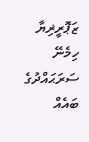ޒަޕޮރީޜިޔާ ހިމެނޭ ސަރަޙައްދުގެ ބައެއް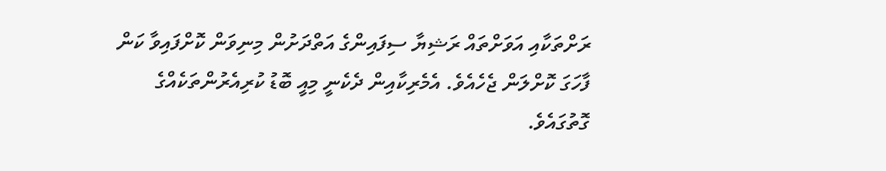ރަށްތަކާއި އަވަށްތައް ރަޝިޔާ ސިފައިންގެ އަތްދަށުން މިނިވަން ކޮށްފައިވާ ކަން ފާހަގަ ކޮށްލަން ޖެހެއެވެ. އެމެރިކާއިން ދެކެނީ މިއީ ބޮޑު ކުރިއެރުންތަކެއްގެ ގޮތުގައެވެ.